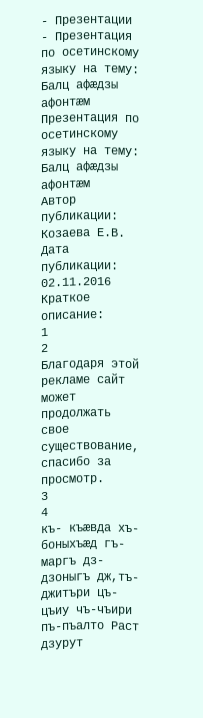- Презентации
- Презентация по осетинскому языку на тему: Балц афӕдзы афонтӕм
Презентация по осетинскому языку на тему: Балц афӕдзы афонтӕм
Автор публикации: Козаева Е.В.
Дата публикации: 02.11.2016
Краткое описание:
1
2
Благодаря этой рекламе сайт может продолжать свое существование, спасибо за просмотр.
3
4
къ- къæвда хъ- боныхъæд гъ-маргъ дз-дзоныгъ дж,тъ-джитъри цъ-цъиу чъ-чъири пъ-пъалто Раст дзурут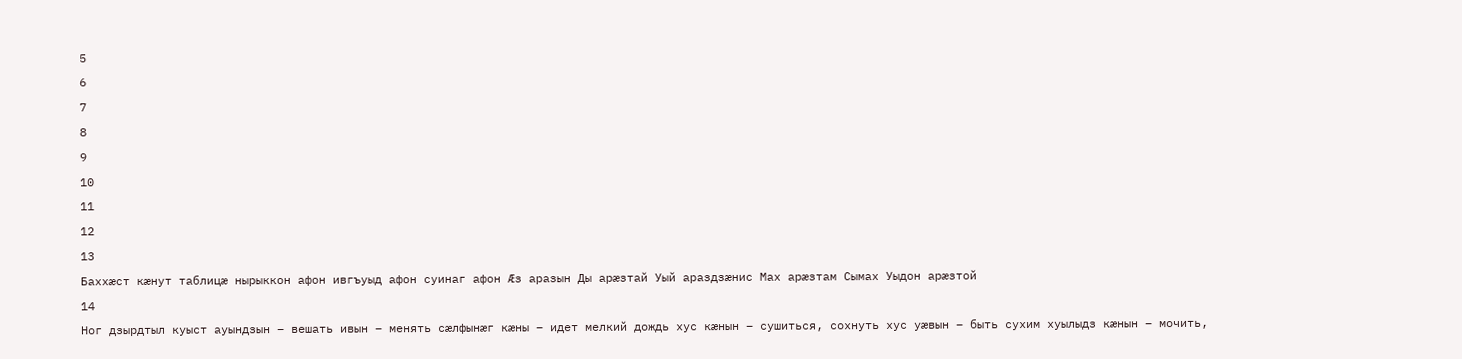5
6
7
8
9
10
11
12
13
Баххӕст кӕнут таблицӕ нырыккон афон ивгъуыд афон суинаг афон Ӕз аразын Ды арӕзтай Уый араздзæнис Мах арæзтам Сымах Уыдон арæзтой
14
Ног дзырдтыл куыст ауындзын – вешать ивын – менять сӕлфынӕг кӕны – идет мелкий дождь хус кӕнын – сушиться, сохнуть хус уӕвын – быть сухим хуылыдз кӕнын – мочить,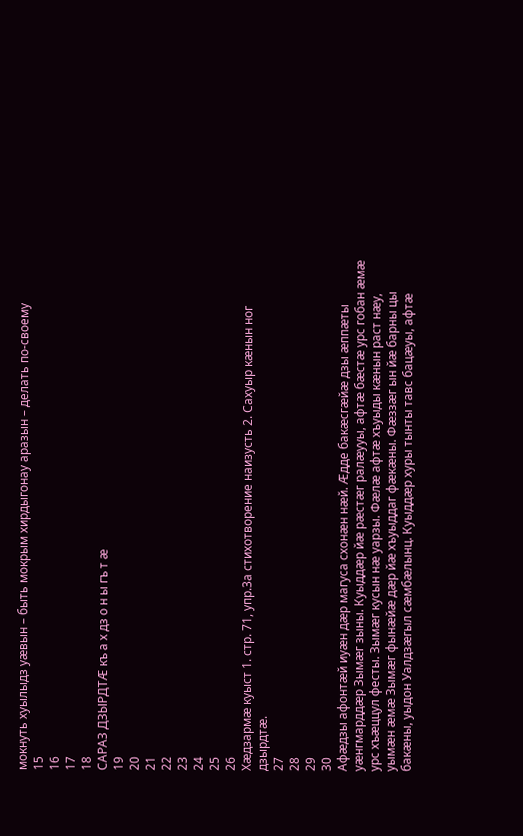мокнуть хуылыдз уӕвын – быть мокрым хирдыгонау аразын – делать по-своему
15
16
17
18
САРАЗ ДЗЫРДТÆ къ а х дз о н ы гъ т ӕ
19
20
21
22
23
24
25
26
Хӕдзармӕ куыст 1. стр. 71, упр.3а стихотворение наизусть 2. Сахуыр кӕнын ног дзырдтӕ.
27
28
29
30
Афæдзы афонтæй иуæн дæр магуса схонæн нæй. Æдде бакæсгæйæ дзы æппæты уæнгмарддæр Зымæг зыны. Куыддæр йæ рæстæг ралæууы, афтæ бæстæ урс гобан æмæ урс хъæццул фесты. Зымæг кусын нæ уарзы. Фæлæ афтæ хъуыды кæнын раст нæу, уымæн æмæ Зымæг фынæйæ дæр йæ хъуыддаг фæкæны. Фæззæг ын йæ барны цы бакæны, уыдон Уалдзæгыл сæмбæлынц. Куыддæр хуры тынты тавс бацæуы, афтæ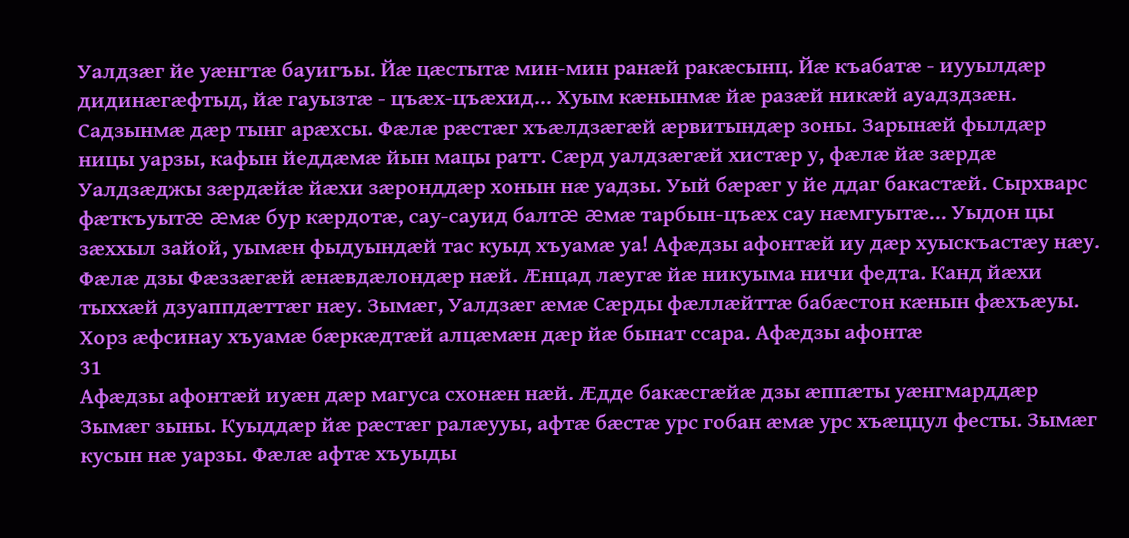Уалдзæг йе уæнгтæ бауигъы. Йæ цæстытæ мин-мин ранæй ракæсынц. Йæ къабатæ - иууылдæр дидинæгæфтыд, йæ гауызтæ - цъæх-цъæхид... Хуым кæнынмæ йæ разæй никæй ауадздзæн. Садзынмæ дæр тынг арæхсы. Фæлæ рæстæг хъæлдзæгæй æрвитындæр зоны. Зарынæй фылдæр ницы уарзы, кафын йеддæмæ йын мацы ратт. Сæрд уалдзæгæй хистæр у, фæлæ йæ зæрдæ Уалдзæджы зæрдæйæ йæхи зæронддæр хонын нæ уадзы. Уый бæрæг у йе ддаг бакастæй. Сырхварс фæткъуытæ æмæ бур кæрдотæ, сау-сауид балтæ æмæ тарбын-цъæх сау нæмгуытæ... Уыдон цы зæххыл зайой, уымæн фыдуындæй тас куыд хъуамæ уа! Афæдзы афонтæй иу дæр хуыскъастæу нæу. Фæлæ дзы Фæззæгæй æнæвдæлондæр нæй. Æнцад лæугæ йæ никуыма ничи федта. Канд йæхи тыххæй дзуаппдæттæг нæу. Зымæг, Уалдзæг æмæ Сæрды фæллæйттæ бабæстон кæнын фæхъæуы. Хорз æфсинау хъуамæ бæркæдтæй алцæмæн дæр йæ бынат ссара. Афæдзы афонтæ
31
Афæдзы афонтæй иуæн дæр магуса схонæн нæй. Æдде бакæсгæйæ дзы æппæты уæнгмарддæр Зымæг зыны. Куыддæр йæ рæстæг ралæууы, афтæ бæстæ урс гобан æмæ урс хъæццул фесты. Зымæг кусын нæ уарзы. Фæлæ афтæ хъуыды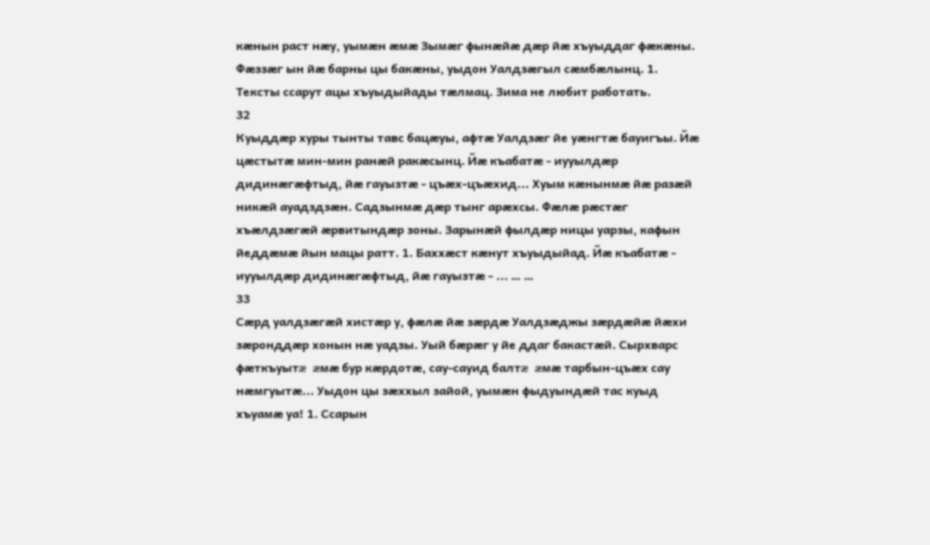кæнын раст нæу, уымæн æмæ Зымæг фынæйæ дæр йæ хъуыддаг фæкæны. Фæззæг ын йæ барны цы бакæны, уыдон Уалдзæгыл сæмбæлынц. 1. Тексты ссарут ацы хъуыдыйады тæлмац. Зима не любит работать.
32
Куыддæр хуры тынты тавс бацæуы, афтæ Уалдзæг йе уæнгтæ бауигъы. Йæ цæстытæ мин-мин ранæй ракæсынц. Йæ къабатæ - иууылдæр дидинæгæфтыд, йæ гауызтæ - цъæх-цъæхид... Хуым кæнынмæ йæ разæй никæй ауадздзæн. Садзынмæ дæр тынг арæхсы. Фæлæ рæстæг хъæлдзæгæй æрвитындæр зоны. Зарынæй фылдæр ницы уарзы, кафын йеддæмæ йын мацы ратт. 1. Баххӕст кæнут хъуыдыйад. Йæ къабатæ - иууылдæр дидинæгæфтыд, йæ гауызтæ - ... … …
33
Сæрд уалдзæгæй хистæр у, фæлæ йæ зæрдæ Уалдзæджы зæрдæйæ йæхи зæронддæр хонын нæ уадзы. Уый бæрæг у йе ддаг бакастæй. Сырхварс фæткъуытæ æмæ бур кæрдотæ, сау-сауид балтæ æмæ тарбын-цъæх сау нæмгуытæ... Уыдон цы зæххыл зайой, уымæн фыдуындæй тас куыд хъуамæ уа! 1. Ссарын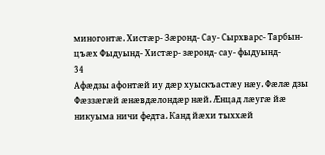миногонтæ. Хистӕр- Зæронд- Сау- Сырхварс- Тарбын- цъæх Фыдуынд- Хистӕр- зӕронд- сау- фыдуынд-
34
Афæдзы афонтæй иу дæр хуыскъастæу нæу. Фæлæ дзы Фæззæгæй æнæвдæлондæр нæй. Æнцад лæугæ йæ никуыма ничи федта. Канд йæхи тыххæй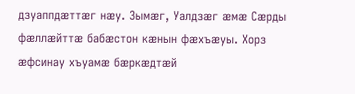дзуаппдæттæг нæу. Зымæг, Уалдзæг æмæ Сæрды фæллæйттæ бабæстон кæнын фæхъæуы. Хорз æфсинау хъуамæ бæркæдтæй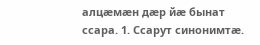алцæмæн дæр йæ бынат ссара. 1. Ссарут синонимтӕ.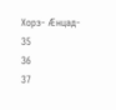Хорз- Æнцад-
35
36
37